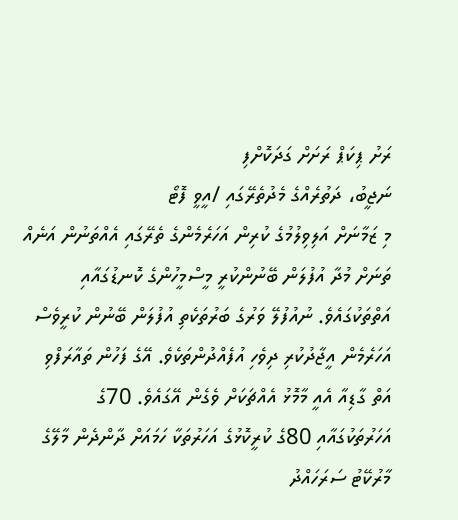ރަށު ޕިކަޕް ރަށަށް ގަދަކޮށްފި
ނަޖީބު، ދަތުރެއްގެ މެދުތެރޭގައި /އީވީ ފޮޓޯ
މި ޒަމާނަށް އަލިވިލުމުގެ ކުރިން އަހަރެމެންގެ ތެރޭގައި އެއްތަނުން އަނެއް ތަނަށް މުދާ އުފުލަން ބޭނުންކުރީ މީސްމީހުންގެ ކޮނޑުގައާއި އަތްތަކުގައެވެ. ނުއުފުލޭ ވަރުގެ ބަރުތަކެތި އުފުލަން ބޭނުން ކުރީވެސް އަހަރެމެން އީޖާދުކުރި ދިވެހި އުފެއްދުންތަކެވެ. އޭގެ ފަހުން ތައާރަފްވި އަތް ގާޑިއާ އެއީ މާމޮޅު އެއްޗަކަށް ވެގެން އޭގައެވެ. 70ގެ އަހަރުތަކުގައާއި 80ގެ ކުރީކޮޅުގެ އަހަރުތަކާ ހަމައަށް ދާންދެން މާލޭގެ މާރުކޭޓު ސަރަހައްދު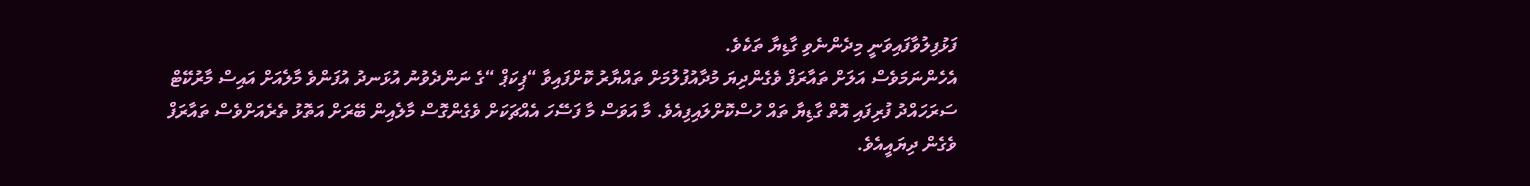ފަޅުފިލުވާފައިވަނީ މިދެންނެވި ގާޑިޔާ ތަކެވެ.
އެހެންނަމަވެސް އަލަށް ތައާރަފް ވެގެންދިޔަ މުދާއުފުލުމަށް ތައްޔާރު ކޮށްފައިވާ “ޕިކަޕް “ގެ ނަންދެވުނު އުޅަނދު އުފަންވެ މާލެއަށް އައިސް މާރުކޭޓް ސަރަހައްދު ފުރިފައި އޮތް ގާޑިޔާ ތައް ހުސްކޮށްލައިފިއެވެ. މާ އަވަސް މާ ފަސޭހަ އެއްޗަކަށް ވެގެންގޮސް މާލެއިން ބޭރަށް އަތޮޅު ތެރެއަށްވެސް ތައާރަފް ވެގެން ދިޔައީއެވެ.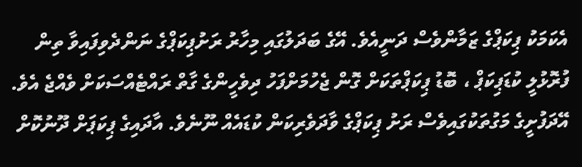އެކަމަކު ޕިކަޕްގެ ޒަމާންވެސް ދަނީއެވެ. އޭގެ ބަދަލުގައި މިހާރު ރަށުޕިކަޕްގެ ނަންދެވިފައިވާ ތިން ފުރޮޅުލީ ކުޑަޕިކަޕް ، ބޮޑު ޕިކަޕްތަކަށް ގޮން ޖެހުމަށްފަހު ދިވެހީންގެ ގާތް ރައްޓެއްސަކަށް ވެއްޖެ އެވެ.
އޭދަފުށީގެ މަގުތަކުގައިވެސް ރަށު ޕިކަޕްގެ ވާދަވެރިކަން ކުޑައެއް ނޫނެވެ. އާދައިގެ ޕިކަޕަށް ދޫނުކޮށް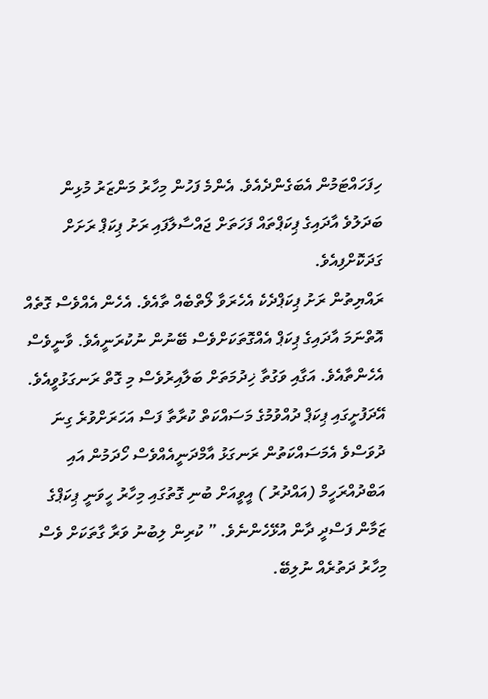ހިފަހައްޓަމުން އެބަގެންދެއެވެ. އެންމެ ފަހުން މިހާރު މަންޒަރު މުޅިން ބަދަލުވެ އާދައިގެ ޕިކަޕްތައް ފަހަތަށް ޖައްސާލާފައި ރަށު ޕިކަޕް ރަށަށް ގަދަކޮށްފިއެވެ.
ރައްޔިތުން ރަށު ޕިކަޕްދެކެ އެހެރަވާ ލޯތްބެއް ތާއެވެ. އެހެން އެއްވެސް ގޮތެއް އޮތްނަމަ އާދައިގެ ޕިކަޕް އެއްގޮތަކަށްވެސް ބޭނުން ނުކުރަނީއެވެ. ވާނީވެސް އެހެންތާއެވެ. އަގާއި ވަގުތާ ޚިދުމަތަށް ބަލާއިރުވެސް މި ގޮތް ރަނގަޅުވީއެވެ.
އޭދަފުށީގައި ޕިކަޕް ދުއްވުމުގެ މަސައްކަތް ކުރާތާ ފަސް އަހަރަށްވުރެ ގިނަ ދުވަސްވެ އެމަސައްކަތުން ރަނގަޅު އާމްދަނީއެއްވެސް ހޯދަމުން އައި އަބްދުއްރަހީމް (އައްދުރު ) އީވީއަށް ބުނި ގޮތުގައި މިހާރު ހީވަނީ ޕިކަޕްގެ ޒަމާން ފަސްދީ ދާން އުޅޭހެންނެވެ. ” ކުރިން ލިބުނު ވަރާ ގާތަކަށް ވެސް މިހާރު ދަތުރެއް ނުލިބޭ.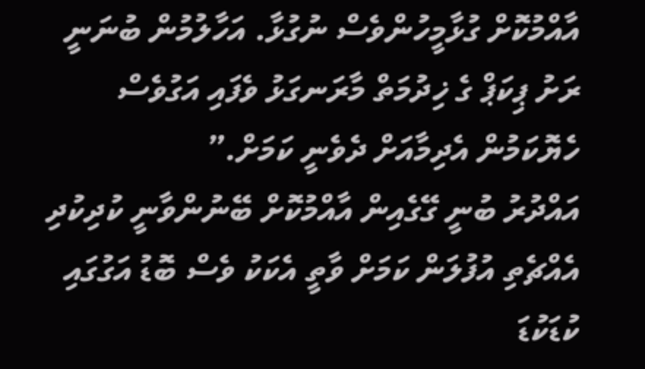އާއްމުކޮށް ގުޅާމީހުންވެސް ނުގުޅާ. އަހާލުމުން ބުނަނީ ރަށު ޕިކަޕް ގެ ޚިދުމަތް މާރަނގަޅު ވެފައި އަގުވެސް ހެޔޮކަމުން އެދިމާއަށް ދެވެނީ ކަމަށް.”
އައްދުރު ބުނީ ގޭގެއިން އާއްމުކޮށް ބޭނުންވާނީ ކުދިކުދި އެއްޗެތި އުފުލަން ކަމަށް ވާތީ އެކަކު ވެސް ބޮޑު އަގުގައި ކުޑަކުޑަ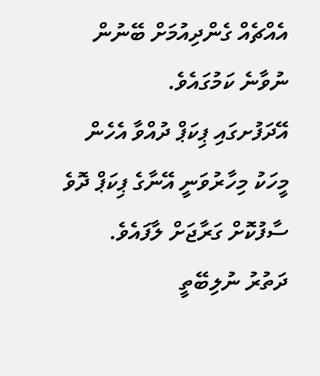އެއްޗެއް ގެންދިއުމަށް ބޭނުން ނުވާނެ ކަމުގައެވެ.
އޭދަފުށގައި ޕިކަޕް ދުއްވާ އެހެން މީހަކު މިހާރުވަނީ އޭނާގެ ޕިކަޕް ދޮވެ ސާފުކޮށް ގަރާޖަށް ލާފައެވެ. ދަތުރު ނުލިބޭތީ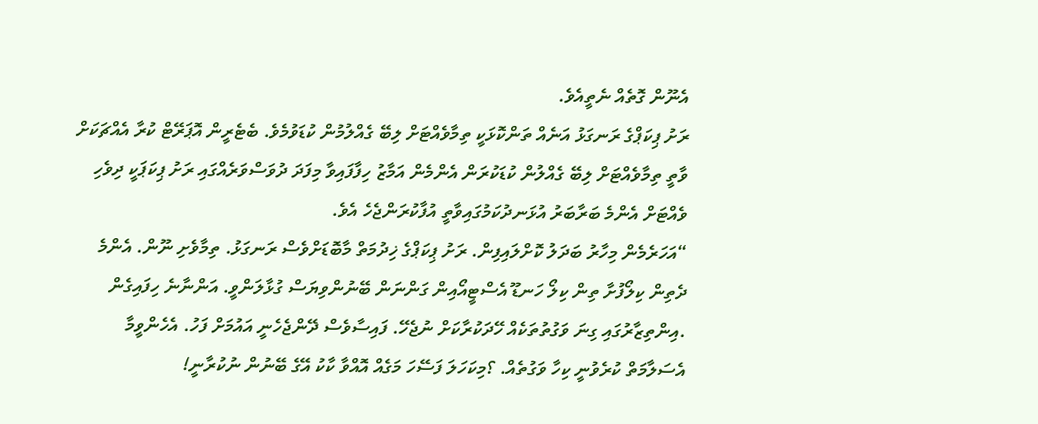އެނޫން ގޮތެއް ނެތީއެވެ.
ރަށު ޕިކަޕްގެ ރަނގަޅު އަނެއް ތަންކޮޅަކީ ތިމާވެއްޓަށް ލިބޭ ގެއްލުމުން ކުޑަވުމެވެ. ބެޓެރީން އޮޕަރޭޓް ކުރާ އެއްޗަކަށް ވާތީ ތިމާވެއްޓަށް ލިބޭ ގެއްލުން ކުޑަކުރަން އެންމެން އަމާޒު ހިފާފައިވާ މިފަދަ ދުވަސްވަރެއްގައި ރަށު ޕިކަޕަކީ ދިވެހި ވެއްޓަށް އެންމެ ބަރާބަރު އުޅަނދުކަމުގައިވާތީ އުފާކުރަންޖެހެ އެވެ.
“އަހަރެމެން މިހާރު ބަދަލު ކޮށްލައިފިން. ރަށު ޕިކަޕްގެ ޚިދުމަތް މާބޮޑަށްވެސް ރަނގަޅު. ތިމާވެށި ނޫން. އެންމެ ދެތިން ކިލޯފުށާ ތިން ކިލޯ ހަނޑޫ އެސްޓީއޯއިން ގަންނަން ބޭނުންވިޔަސް ގުޅާލަންވީ. އަންނާނެ ހިފައިގެން .އިންތިޒާރުގައި ގިނަ ވަގުތުތަކެއް ހޭދަކުރާކަށް ނުޖެހޭ. ފައިސާވެސް ދޭންޖެހެނީ އައުމަށް ފަހު. އެހެންވީމާ އެސަލާމަތް ކުރެވުނީ ކިހާ ވަގުތެއް. ؟މިކަހަލަ ފަސޭހަ މަގެއް އޮއްވާ ކާކު އޭގެ ބޭނުން ނުކުރާނީ!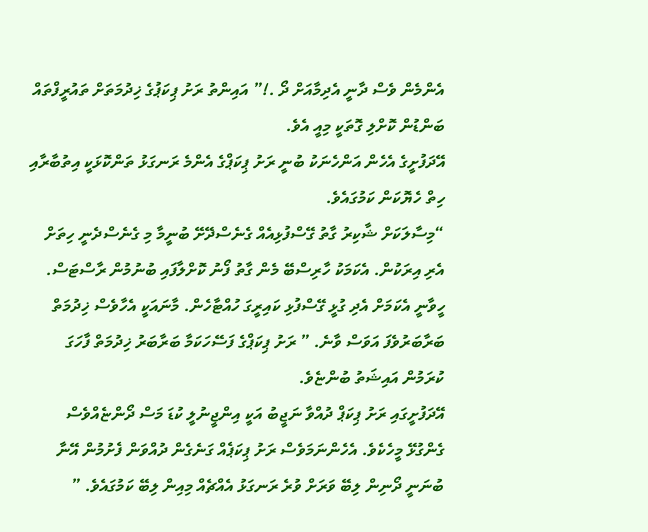އެންމެން ވެސް ދާނީ އެދިމާއަށް ދޯ .!” އައިންތު ރަށު ޕިކަޕުގެ ޚިދުމަތަށް ތައުރީފްތައް ބަންޑުން ކޮށްލި ގޮތަކީ މިއީ އެވެ.
އޭދަފުށީގެ އެހެން އަންހެނަކު ބުނީ ރަށު ޕިކަޕްގެ އެންމެ ރަނގަޅު ތަންކޮޅަކީ އިތުބާރާއި ހިތް ހެޔޮކަން ކަމުގައެވެ.
“މިސާލަކަށް ޝާކިރު ގާތު ގޭސްފުޅިއެއް ގެނެސްދޭށޭ ބުނީމާ މި ގެނެސްދެނީ ހިތަށް އެރި އިރަކުން. އެކަމަކު ހާރިސްބޭ މެން ގާތު ފޯނު ކޮށްލާފައި ބުނުމުން ރާސްޓަސް. ހީވާނީ އެކަމަށް އެދި ގުޅީ ގޭސްފުޅި ކައިރީގަ ހުއްޓާހެން. މާނައަކީ އެހާވެސް ޚިދުމަތް ބަރާބަރުވެފަ އަވަސް ވާނެ. ” ރަށު ޕިކަޕްގެ ފަސޭހަކަމާ ބަރާބަރު ޚިދުމަތް ފާހަގަ ކުރަމުން އައިޝަތު ބުންޏެވެ.
އޭދަފުށީގައި ރަށު ޕިކަޕް ދުއްވާ ނަޖީބު އަކީ އިންޖީނުލީ ކުޑަ މަސް ދޯންޏެއްވެސް ގެންގުޅޭ މީހެކެވެ. އެހެންނަމަވެސް ރަށު ޕިކަޕެއް ގަނެގެން ދުއްވަން ފެށުމުން އޭނާ ބުނަނީ ދޯނިން ލިބޭ ވަރަށް ވުރެ ރަނގަޅު އެއްޗެއް މިއިން ލިބޭ ކަމުގައެވެ. ”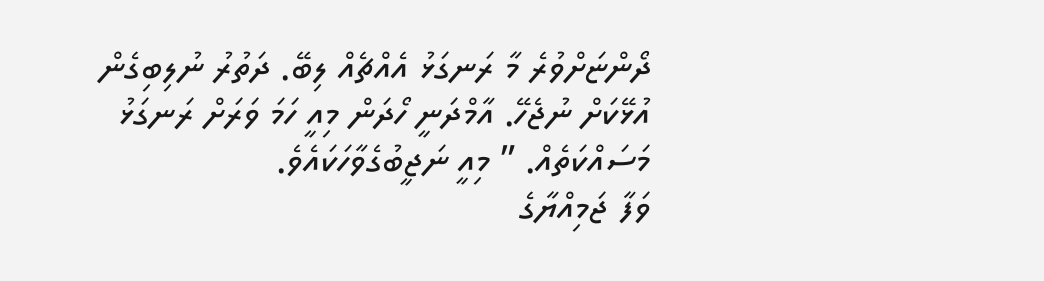ދޯންޏަށްވުރެ މާ ރަނގަޅު އެއްޗެއް ލިބޭ. ދަތުރު ނުލިބިގެން އުޅޭކަށް ނުޖެހޭ. އާމްދަނީ ހޯދަން މިއީ ހަމަ ވަރަށް ރަނގަޅު މަސައްކަތެއް. ” މިއީ ނަޖީބުގެވާހަކައެވެ.
ވަފާ ޖަމިއްޔާގެ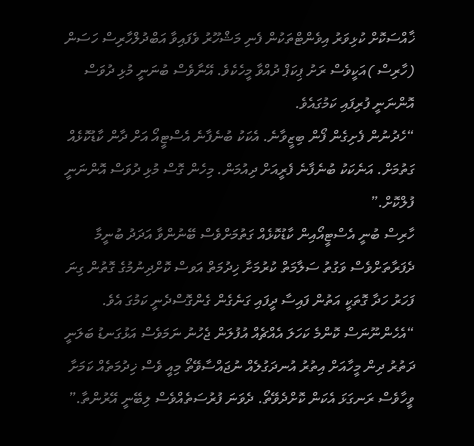ޚާއްސަކޮށް ކުޅިވަރު އިވެންޓްތަކުން ފެނި މަޝްހޫރު ވެފައިވާ އަބްދުލްހާރިސް ހަސަން (ހާރިސް )އަކީވެސް ރަށު ޕިކަޕް ދުއްވާ މީހެކެވެ. އޭނާވެސް ބުނަނީ މުޅި ދުވަސް އޮންނަނީ ފުރިފައި ކަމުގައެވެ.
“ހެދުނުން ފެށިގެން ފޯން ބިޒީވާނެ. އެކަކު ބުނެފާނެ އެސްޓީއޯ އަށް ދާން ކާޑުކޮޅެއް ގަތުމަށް. އަނެކަކު ބުނެފާނެ ފެރީއަށް ދިއުމަން. މިހެން ގޮސް މުޅި ދުވަސް އޮންނަނީ ފުލްކޮށް.”
ހާރިސް ބުނީ އެސްޓީއޯއިން ކާޑުކޮޅެއް ގަތުމަށްވެސް ބޭނުންވާ އަދަދު ބުނީމާ ދެފަރާތަށްވެސް ވަގުތު ސަލާމަތް ކުރުމަށާ ޚިދުމަތް އަވސް ކޮށްދިނުމުގެ ގޮތުން ގިނަ ފަހަރު ހަދާ ގޮތަކީ އަތުން ފައިސާ ދީފައި ގަނެގެން ގެންގޮސްދެނީ ކަމުގަ އެވެ.
“އެހެންނޫނަސް ކޮންމެ ކަހަލަ އެއްޗެއް އުފުލަން ޖެހުނު ނަމަވެސް އަޅުގަނޑު ބަލަނީ ދަތުރު ދިން މީހާއަށް އިތުރު އުނދަގުލެއް ނުޖައްސާވޭތޯ މިއީ ވެސް ޚިދުމަތެއް ކަމަށާ ވީހާވެސް ރަނގަޅަ އެކަން ކޮށްދެވޭތޯ. ދެވަނަ ފުރުސަތެއްވެސް ލިބޭނީ އޭރުންތާ.”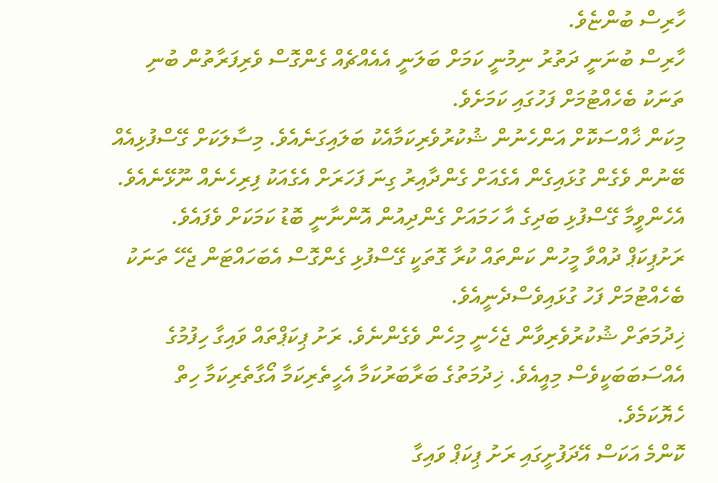ހާރިސް ބުންޏެވެ.
ހާރިސް ބުނަނީ ދަތުރު ނިމުނީ ކަމަށް ބަލަނީ އެއެއްޗެއް ގެންގޮސް ވެރިފަރާތުން ބުނި ތަނަކު ބެހެއްޓުމަށް ފަހުގައި ކަމަށެވެ.
މިކަން ޚާއްސަކޮށް އަންހެނުން ޝުކުރުވެރިކަމާއެކު ބަލައިގަނެއެވެ. މިސާލަކަށް ގޭސްފުޅިއެއް ބޭނުން ވެގެން ގުޅައިގެން އެގެއަށް ގެންދާއިރު ގިނަ ފަހަރަށް އެގެއަކު ފިރިހެނެއް ނޫޅޭނެއެވެ. އެހެންވީމާ ގޭސްފުޅި ބަދިގެ އާ ހަމައަށް ގެންދިއުން އޮންނާނީ ބޮޑު ކަމަކަށް ވެފައެވެ. ރަށުޕިކަޕް ދުއްވާ މީހުން ކަންތައް ކުރާ ގޮތަކީ ގޭސްފުޅި ގެންގޮސް އެބަހައްޓަން ޖެހޭ ތަނަކު ބެހެއްޓުމަށް ފަހު ގުޅައިވެސްދެނީއެވެ.
ޚިދުމަތަށް ޝުކުރުވެރިވާން ޖެހެނީ މިހެން ވެގެންނެވެ. ރަށު ޕިކަޕްތައް ވައިގާ ހިފުމުގެ އެއްސަބަބަކީވެސް މިއީއެވެ. ޚިދުމަތުގެ ބަރާބަރުކަމާ އެހީތެރިކަމާ އޯގާތެރިކަމާ ހިތް ހެޔޮކަމެވެ.
ކޮންމެ އަކަސް އޭދަފުށީގައި ރަށު ޕިކަޕް ވައިގާ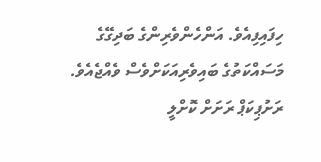ހިފައިފިއެވެ. އަންހެންވެރިންގެ ބަދިގޭގެ މަސައްކަތުގެ ބައިވެރިއަކަށްވެސް ވެއްޖެއެވެ. ރަށުޕިކަޕް ރަށަށް ކޮށްލީ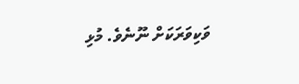ވަކިވަރަކަށް ނޫނެވެ. މުޅި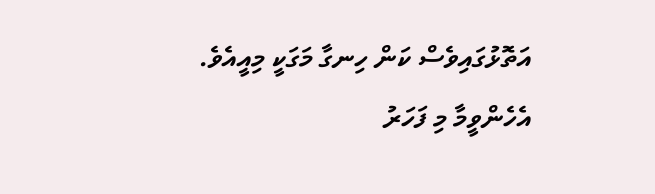އަތޮޅުގައިވެސް ކަން ހިނގާ މަގަކީ މިއީއެވެ.
އެހެންވީމާ މި ފަހަރު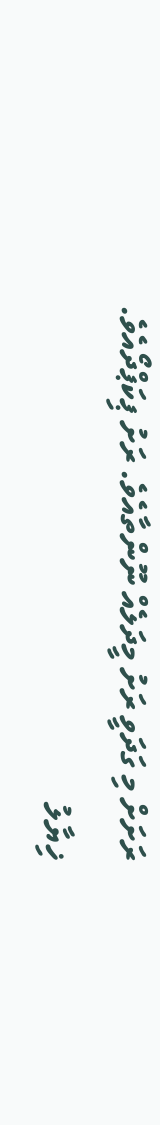ރަށަށް މި ގަދަވީ ރަށު މީދަލެއް ނޫންތާއެވެ. ރަށު ޕިކަޕްދޯއެވެ.
ޚިޔާލު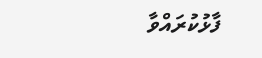ފާޅުކުރައްވާ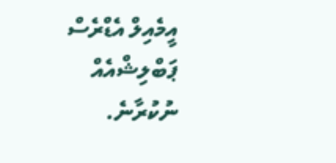އީމެއިލް އެޑްރެސް ޕަބްލިޝްއެއް ނުކުރާނެ.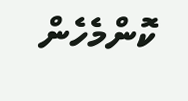ކޮންމެހެން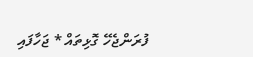ފުރަންޖެހޭ ގޮޅިތައް * ޖަހާފައި